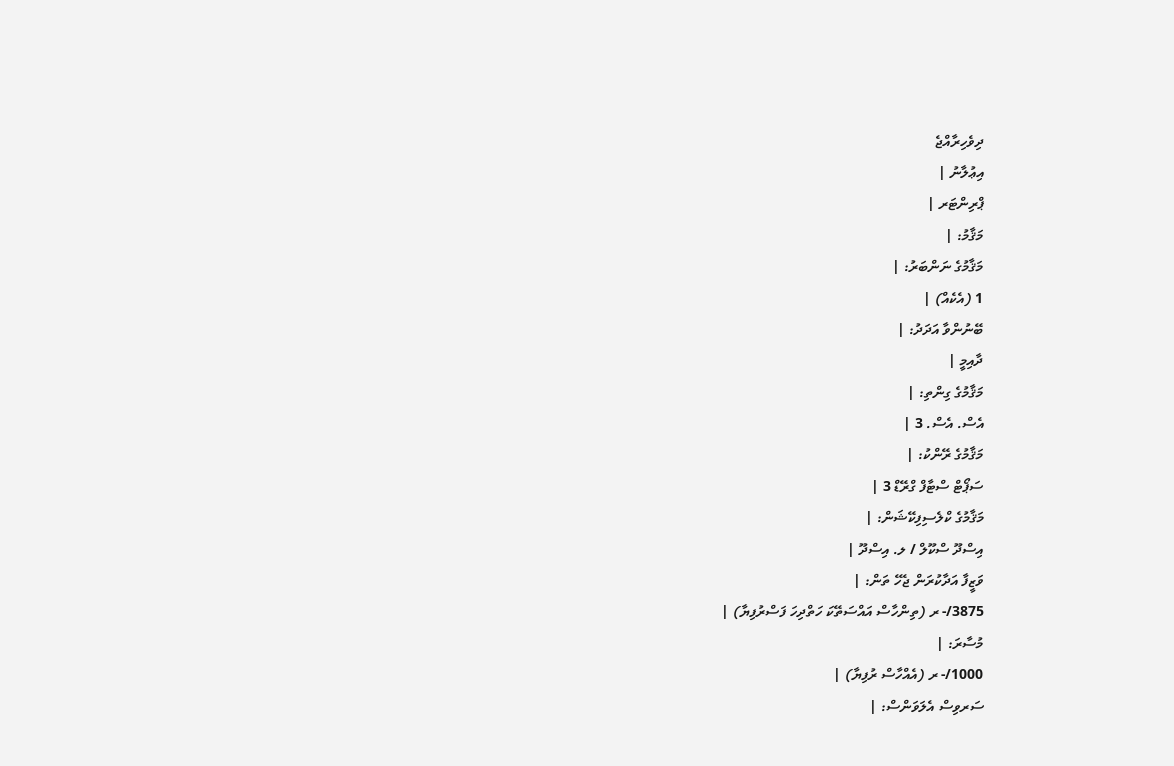ދިވެހިރާއްޖެ
އިޢުލާނު |
ޕްރިންޓަރ |
މަޤާމު: |
މަޤާމުގެ ނަންބަރު: |
1 (އެކެއް) |
ބޭނުންވާ އަދަދު: |
ދާއިމީ |
މަޤާމުގެ ގިންތި: |
އެސް. އެސް. 3 |
މަޤާމުގެ ރޭންކު: |
ސަޕޯޓް ސްޓާފް ގްރޭޑް 3 |
މަޤާމުގެ ކްލެސިފިކޭޝަން: |
އިސްދޫ ސްކޫލް / ލ. އިސްދޫ |
ވަޒީފާ އަދާކުރަން ޖެހޭ ތަން: |
3875/- ރ (ތިންހާސް އައްސަތޭކަ ހަތްދިހަ ފަސްރުފިޔާ) |
މުސާރަ: |
1000/- ރ (އެއްހާސް ރުފިޔާ) |
ސަރވިސް އެލަވަންސް: |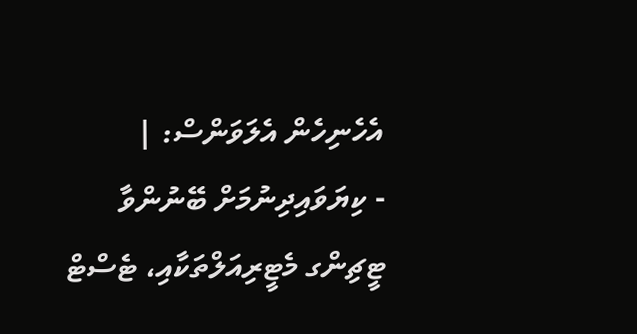އެހެނިހެން އެލަވަންސް: |
- ކިޔަވައިދިނުމަށް ބޭނުންވާ ޓީޗިންގ މެޓީރިއަލްތަކާއި، ޓެސްޓް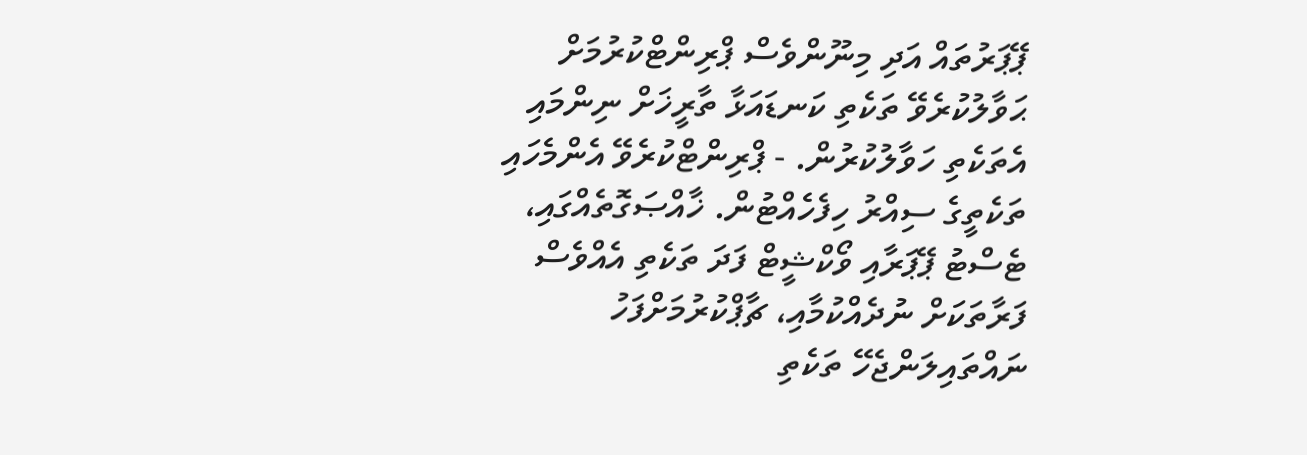ޕޭޕަރުތައް އަދި މިނޫންވެސް ޕްރިންޓްކުރުމަށް ޙަވާލުކުރެވޭ ތަކެތި ކަނޑައަޅާ ތާރީޚަށް ނިންމައި އެތަކެތި ހަވާލުކުރުން. - ޕްރިންޓްކުރެވޭ އެންމެހައި ތަކެތީގެ ސިއްރު ހިފެހެއްޓުން. ޚާއްޞަގޮތެއްގައި، ޓެސްޓު ޕޭޕަރާއި ވޯކްޝީޓް ފަދަ ތަކެތި އެއްވެސް ފަރާތަކަށް ނުދެއްކުމާއި، ޗާޕްކުރުމަށްފަހު ނައްތައިލަންޖެހޭ ތަކެތި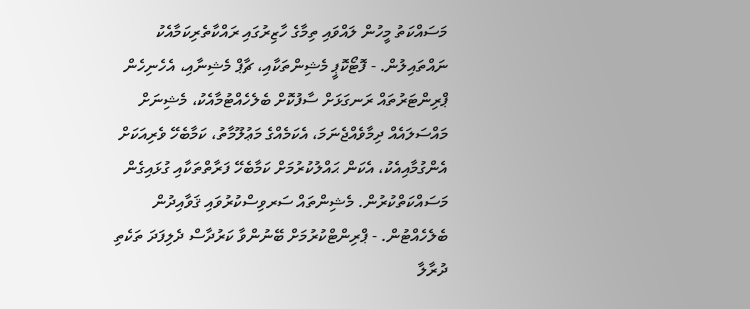މަސައްކަތު މީހުން ލައްވައި ތިމާގެ ހާޒިރުގައި ރައްކާތެރިކަމާއެކު ނައްތައިލުން. - ފޮޓޯކޮޕީ މެޝިންތަކާއި، ޗާޕް މެޝިނާއި، އެހެނިހެން ޕްރިންޓަރުތައް ރަނގަޅަށް ސާފުކޮށް ބެލެހެއްޓުމާއެކު، މެޝިނަށް މައްސަލައެއް ދިމާވެއްޖެނަމަ، އެކަމެއްގެ މަޢުލޫމާތު، ކަމާބެހޭ ވެރިއަކަށް އެންގުމާއިއެކު، އެކަން ޙައްލުކުރުމަށް ކަމާބެހޭ ފަރާތްތަކާއި ގުޅައިގެން މަސައްކަތްކުރުން. މެޝިންތައް ސަރވިސްކުރުވައި ޤަވާއިދުން ބެލެހެއްޓުން. - ޕްރިންޓްކުރުމަށް ބޭނުންވާ ކަރުދާސް ދެލިފަދަ ތަކެތި ދުރާލާ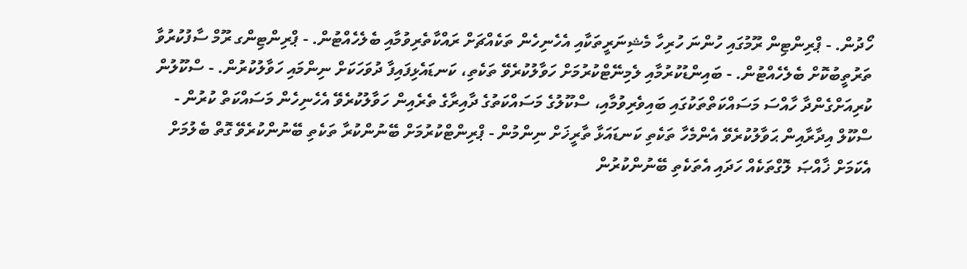ހޯދުން. - ޕްރިންޓިން ރޫމުގައި ހުންނަ ހުރިހާ މެޝިނަރީތަކާއި އެހެނިހެން ތަކެއްޗަށް ރައްކާތެރިވުމާއި ބެލެހެއްޓުން. - ޕްރިންޓިންގ ރޫމް ސާފުކުރުވާ ތަރުތީބުކޮށް ބެލެހެއްޓުން. - ބައިންޑުކުރުމާއި ލެމިނޭޓްކުރުމަށް ހަވާލުކުރެވޭ ތަކެތި، ކަނޑައެޅިފައިފާ ދުވަހަކަށް ނިންމައި ހަވާލުކުރުން. - ސްކޫލުން ކުރިއަށްގެންދާ ހާއްސަ މަސައްކަތްތަކުގައި ބައިވެރިވުމާއި، ސްކޫލުގެ މަސައްކަތުގެ ދާއިރާގެ ތެރެއިން ހަވާލުކުރެވޭ އެހެނިހެން މަސައްކަތް ކުރުން - ސްކޫލް އިދާރާއިން ޙަވާލުކުރެވޭ އެންމެހާ ތަކެތި ކަނޑައަޅާ ތާރީޚަށް ނިންމުން - ޕްރިންޓްކުރުމަށް ބޭނުންކުރާ ތަކެތި ބޭނުންކުރެވޭ ގޮތް ބެލުމަށް އެކަމަށް ޚާއްޞަ ލޮގްތަކެއް ހަދައި އެތަކެތި ބޭނުންކުރުން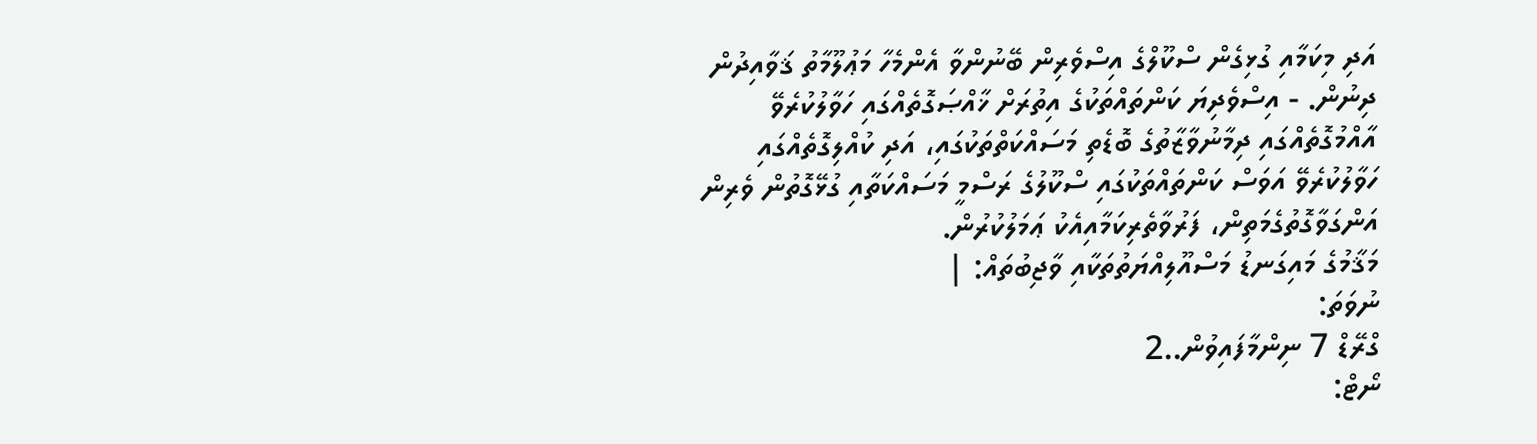އަދި މިކަމާއި ގުޅިގެން ސްކޫލްގެ އިސްވެރިން ބޭނުންވާ އެންމެހާ މަޢުލޫމާތު ޤަވާއިދުން ދިނުން. - އިސްވެދިޔަ ކަންތައްތަކުގެ އިތުރަށް ޚާއްޞަގޮތެއްގައި ހަވާލުކުރެވޭ އާއްމުގޮތެއްގައި ދިމާނުވާޒާތުގެ ބޮޑެތި މަސައްކަތްތަކުގައި، އަދި ކުއްލިގޮތެއްގައި ހަވާލުކުރެވޭ އަވަސް ކަންތައްތަކުގައި ސްކޫލުގެ ރަސްމީ މަސައްކަތާއި ގުޅޭގޮތުން ވެރިން އަންގަވާގޮތުގެމަތިން، ފަރުވާތެރިކަމާއިއެކު ޢަމަލުކުރުން.
މަޤާމުގެ މައިގަނޑު މަސްއޫލިއްޔަތުތަކާއި ވާޖިބުތައް: |
ނުވަތަ:
ގްރޭޑް 7 ނިންމާފައިވުން..2
ނޯޓް: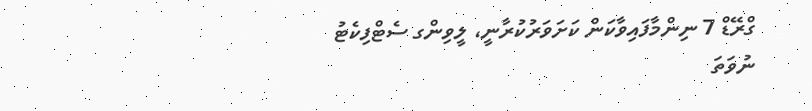ގްރޭޑް 7 ނިންމާފައިވާކަން ކަށަވަރުކުރާނީ، ލީވިންގ ސެޓްފިކެޓު ނުވަތަ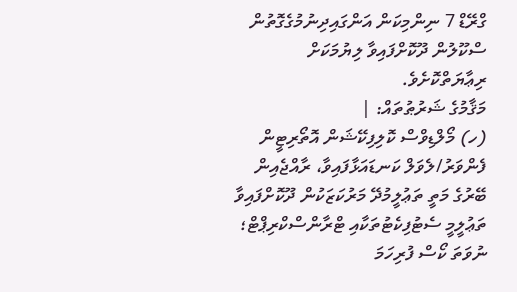ގްރޭޑް 7 ނިންމިކަން އަންގައިދިނުމުގެގޮތުން ސްކޫލުން ދޫކޮށްފައިވާ ލިޔުމަކަށް ރިޢާޔަތްކޮށެވެ.
މަޤާމުގެ ޝަރުޠުތައް: |
(ހ) މޯލްޑިވްސް ކޮލިފިކޭޝަން އޮތޯރިޓީން ފެންވަރު/ލެވަލް ކަނޑައަޅާފައިވާ، ރާއްޖެއިން ބޭރުގެ މަތީ ތަޢުލީމުދޭ މަރުކަޒަކުން ދޫކޮށްފައިވާ ތަޢުލީމީ ސެޓުފިކެޓުތަކާއި ޓްރާންސްކްރިޕްޓް؛ ނުވަތަ ކޯސް ފުރިހަމަ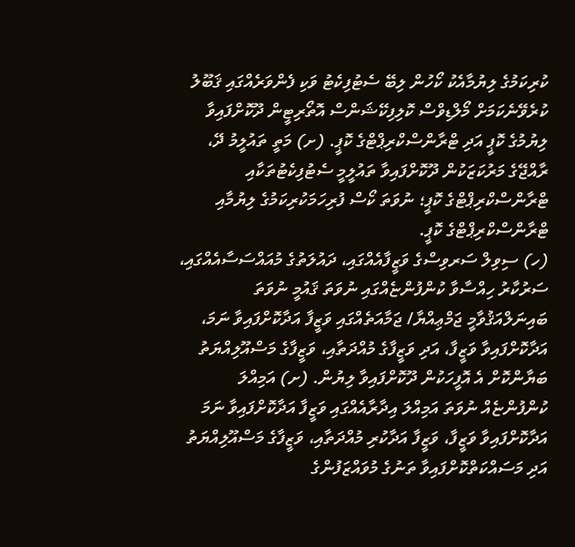ކުރިކަމުގެ ލިޔުމާއެކު ކޯހުން ލިބޭ ސެޓުފިކެޓު ވަކި ފެންވަރެއްގައި ޤަބޫލު ކުރެވޭނެކަމަށް މޯލްޑިވްސް ކޮލިފިކޭޝަންސް އޮތޯރިޓީން ދޫކޮށްފައިވާ ލިޔުމުގެ ކޮޕީ އަދި ޓްރާންސްކްރިޕްޓްގެ ކޮޕީ. (ށ) މަތީ ތައުލީމު ދޭ، ރާއްޖޭގެ މަރުކަޒަކުން ދޫކޮށްފައިވާ ތައުލީމީ ސެޓުފިކެޓުތަކާއި ޓްރާންސްކްރިޕްޓްގެ ކޮޕީ؛ ނުވަތަ ކޯސް ފުރިހަމަކުރިކަމުގެ ލިޔުމާއި ޓްރާންސްކްރިޕްޓްގެ ކޮޕީ.
(ހ) ސިވިލް ސަރވިސްގެ ވަޒީފާއެއްގައި، ދައުލަތުގެ މުއައްސަސާއެއްގައި، ސަރުކާރު ހިއްސާވާ ކުންފުންޏެއްގައި ނުވަތަ ޤައުމީ ނުވަތަ ބައިނަލްއަޤުވާމީ ޖަމްޢިއްޔާ/ ޖަމާއަތެއްގައި ވަޒީފާ އަދާކޮށްފައިވާ ނަމަ، އަދާކޮށްފައިވާ ވަޒީފާ، އަދި ވަޒީފާގެ މުއްދަތާއި، ވަޒީފާގެ މަސްއޫލިއްޔަތު ބަޔާންކޮށް އެ އޮފީހަކުން ދޫކޮށްފައިވާ ލިޔުން. (ށ) އަމިއްލަ ކުންފުންޏެއް ނުވަތަ އަމިއްލަ އިދާރާއެއްގައި ވަޒީފާ އަދާކޮށްފައިވާ ނަމަ އަދާކޮށްފައިވާ ވަޒީފާ، ވަޒީފާ އަދާކުރި މުއްދަތާއި، ވަޒީފާގެ މަސްއޫލިއްޔަތު އަދި މަސައްކަތްކޮށްފައިވާ ތަނުގެ މުވައްޒަފުންގެ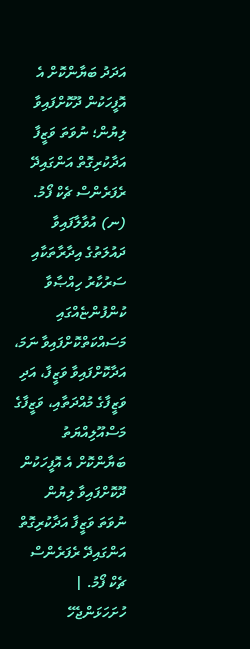އަދަދު ބަޔާންކޮށް އެ އޮފީހަކުން ދޫކޮށްފައިވާ ލިޔުން؛ ނުވަތަ ވަޒީފާ އަދާކުރިގޮތް އަންގައިދޭ ރެފަރެންސް ޗެކް ފޯމު. (ނ) އުވާލާފައިވާ ދައުލަތުގެ އިދާރާތަކާއި ސަރުކާރު ހިއްޞާވާ ކުންފުންޏެއްގައި މަސައްކަތްކޮށްފައިވާ ނަމަ، އަދާކޮށްފައިވާ ވަޒީފާ، އަދި ވަޒީފާގެ މުއްދަތާއި، ވަޒީފާގެ މަސްއޫލިއްޔަތު ބަޔާންކޮށް އެ އޮފީހަކުން ދޫކޮށްފައިވާ ލިޔުން ނުވަތަ ވަޒީފާ އަދާކުރިގޮތް އަންގައިދޭ ރެފަރެންސް ޗެކް ފޯމު. |
ހުށަހަޅަންޖެހޭ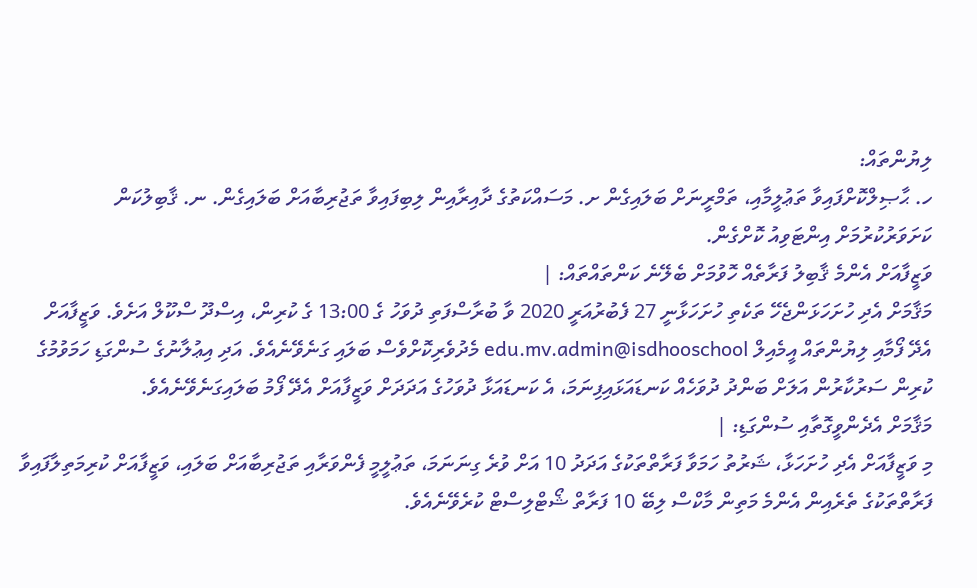ލިޔުންތައް:
ހ. ޙާޞިލްކޮށްފައިވާ ތަޢުލީމާއި، ތަމްރީނަށް ބަލައިގެން ށ. މަސައްކަތުގެ ދާއިރާއިން ލިބިފައިވާ ތަޖުރިބާއަށް ބަލައިގެން. ނ. ޤާބިލުކަން ކަށަވަރުކުރުމަށް އިންޓަވިއު ކޮށްގެން.
ވަޒީފާއަށް އެންމެ ޤާބިލު ފަރާތެއް ހޮވުމަށް ބެލޭނެ ކަންތައްތައް: |
މަޤާމަށް އެދި ހުށަހަޅަންޖެހޭ ތަކެތި ހުށަހަޅާނީ 27 ފެބުރުއަރީ 2020 ވާ ބުރާސްފަތި ދުވަހު ގެ 13:00 ގެ ކުރިން، އިސްދޫ ސްކޫލް އަށެވެ. ވަޒީފާއަށް އެދޭ ފޯމާއި ލިޔުންތައް އީމެއިލް edu.mv.admin@isdhooschool މެދުވެރިކޮށްވެސް ބަލައި ގަނެވޭނެއެވެ. އަދި އިޢުލާނުގެ ސުންގަޑި ހަމަވުމުގެ ކުރިން ސަރުކާރުން އަލަށް ބަންދު ދުވަހެއް ކަނޑައަޅައިފިނަމަ، އެ ކަނޑައަޅާ ދުވަހުގެ އަދަދަށް ވަޒީފާއަށް އެދޭ ފޯމު ބަލައިގަނެވޭނެއެވެ.
މަޤާމަށް އެދެންވީގޮތާއި ސުންގަޑި: |
މި ވަޒީފާއަށް އެދި ހުށަހަޅާ، ޝަރުތު ހަމަވާ ފަރާތްތަކުގެ އަދަދު 10 އަށް ވުރެ ގިނަނަމަ، ތަޢުލީމީ ފެންވަރާއި ތަޖުރިބާއަށް ބަލައި، ވަޒީފާއަށް ކުރިމަތިލާފައިވާ ފަރާތްތަކުގެ ތެރެއިން އެންމެ މަތިން މާކްސް ލިބޭ 10 ފަރާތް ޝޯޓްލިސްޓް ކުރެވޭނެއެވެ.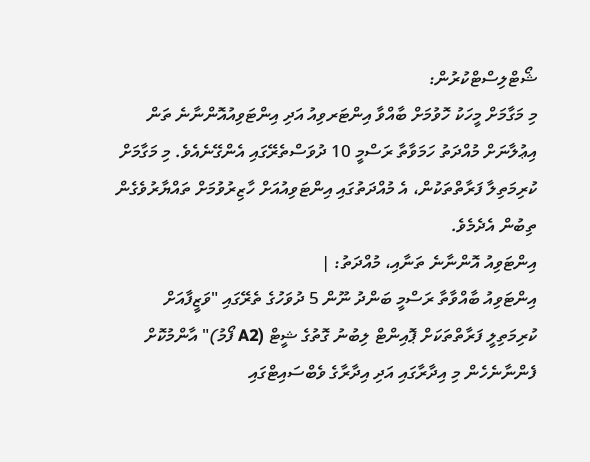ޝޯޓްލިސްޓްކުރުން:
މި މަގާމަށް މީހަކު ހޮވުމަށް ބާއްވާ އިންޓަރވިއު އަދި އިންޓަވިއުއޮންނާނެ ތަން އިޢުލާނަށް މުއްދަތު ހަމަވާތާ ރަސްމީ 10 ދުވަސްތެރޭގައި އެންގޭނެއެވެ. މި މަގާމަށް ކުރިމަތިލާ ފަރާތްތަކުން، އެ މުއްދަތުގައި އިންޓަވިއުއަށް ހާޒިރުވުމަށް ތައްޔާރުވެގެން ތިބުން އެދެމެވެ.
އިންޓަވިއު އޮންނާނެ ތަނާއި، މުއްދަތު: |
އިންޓަވިއު ބާއްވާތާ ރަސްމީ ބަންދު ނޫން 5 ދުވަހުގެ ތެރޭގައި "ވަޒީފާއަށް ކުރިމަތިލީ ފަރާތްތަކަށް ޕޮއިންޓް ލިބުނު ގޮތުގެ ޝީޓް (A2 ފޯމު)" އާންމުކޮށް ފެންނާނެހެން މި އިދާރާގައި އަދި އިދާރާގެ ވެބްސައިޓްގައި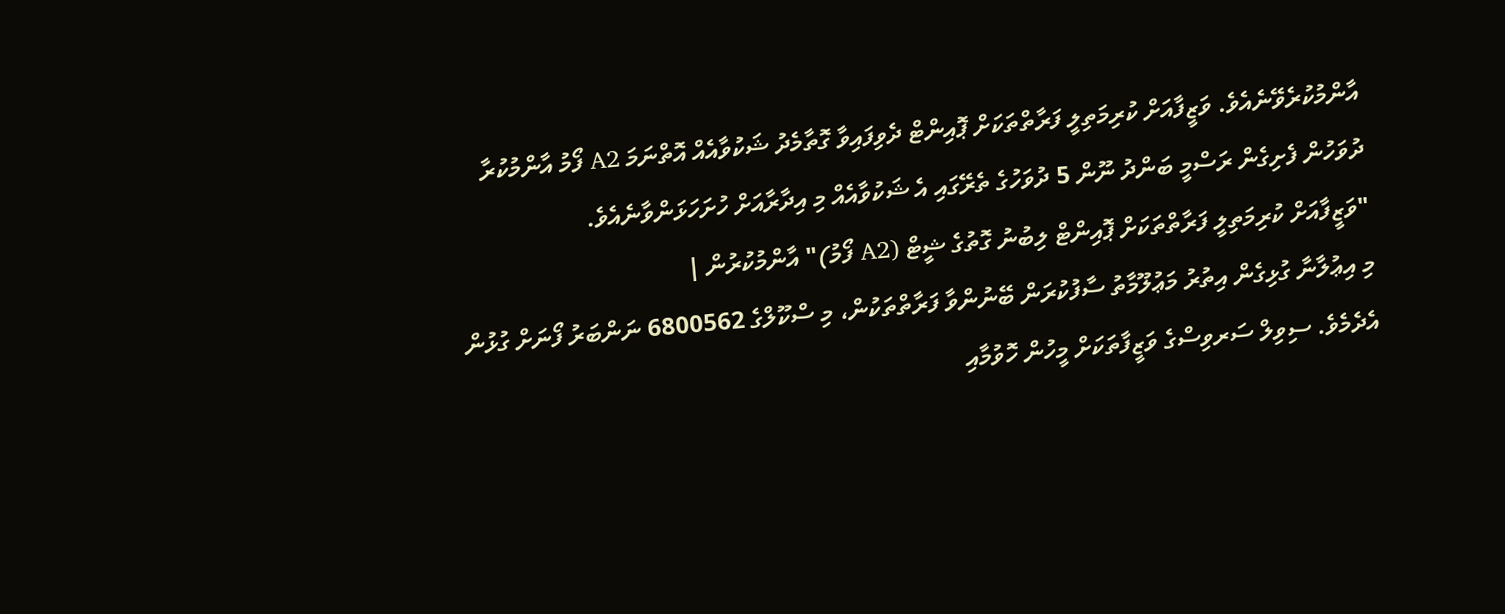އާންމުކުރެވޭނެއެވެ. ވަޒީފާއަށް ކުރިމަތިލީ ފަރާތްތަކަށް ޕޮއިންޓް ދެވިފައިވާ ގޮތާމެދު ޝަކުވާއެއް އޮތްނަމަ A2 ފޯމު އާންމުކުރާ ދުވަހުން ފެށިގެން ރަސްމީ ބަންދު ނޫން 5 ދުވަހުގެ ތެރޭގައި އެ ޝަކުވާއެއް މި އިދާރާއަށް ހުށަހަޅަންވާނެއެވެ.
"ވަޒީފާއަށް ކުރިމަތިލީ ފަރާތްތަކަށް ޕޮއިންޓް ލިބުނު ގޮތުގެ ޝީޓް (A2 ފޯމު)" އާންމުކުރުން |
މި އިޢުލާނާ ގުޅިގެން އިތުރު މަޢުލޫމާތު ސާފުކުރަން ބޭނުންވާ ފަރާތްތަކުން، މި ސްކޫލްގެ 6800562 ނަންބަރު ފޯނަށް ގުޅުން އެދެމެވެ. ސިވިލް ސަރވިސްގެ ވަޒީފާތަކަށް މީހުން ހޮވުމާއި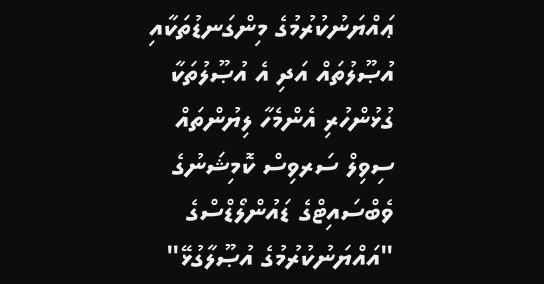ޢައްޔަނުކުރުމުގެ މިންގަނޑުތަކާއި އުޞޫލުތައް އަދި އެ އުޞޫލުތަކާ ގުޅުންހުރި އެންމެހާ ލިޔުންތައް ސިވިލް ސަރވިސް ކޮމިޝަނުގެ ވެބްސައިޓްގެ ޑައުންލޯޑްސްގެ "އައްޔަނުކުރުމުގެ އުޞޫލާގުޅޭ"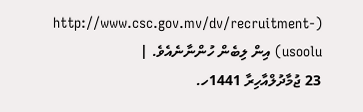(http://www.csc.gov.mv/dv/recruitment-usoolu) އިން ލިބެން ހުންނާނެއެވެ. |
23 ޖުމާދުލްއާހިރާ 1441ހ.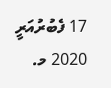17 ފެބުރުއަރީ 2020 މ.